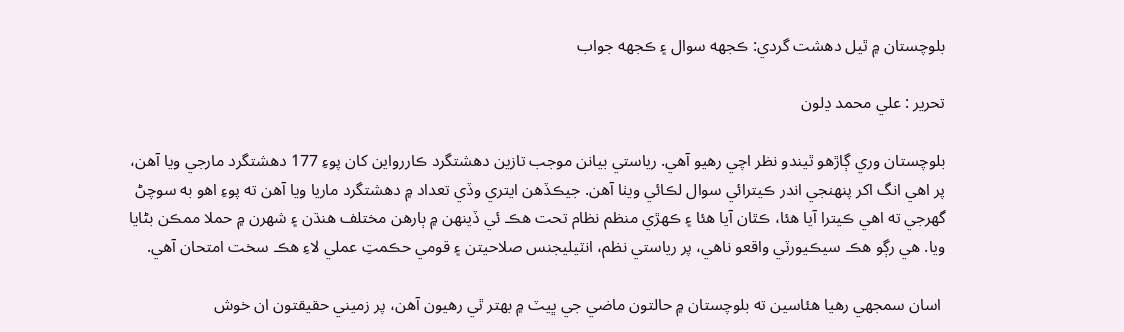بلوچستان ۾ ٿيل دهشت گردي: ڪجهه سوال ۽ ڪجهه جواب

تحرير : علي محمد ڍلون

بلوچستان وري ڳاڙهو ٿيندو نظر اچي رهيو آهي. رياستي بيانن موجب تازين دهشتگرد ڪاررواين کان پوءِ 177 دهشتگرد مارجي ويا آهن، پر اهي انگ اکر پنهنجي اندر ڪيترائي سوال لڪائي ويٺا آهن. جيڪڏهن ايتري وڏي تعداد ۾ دهشتگرد ماريا ويا آهن ته پوءِ اهو به سوچڻ گهرجي ته اهي ڪيترا آيا هئا، ڪٿان آيا هئا ۽ ڪهڙي منظم نظام تحت هڪ ئي ڏينهن ۾ ٻارهن مختلف هنڌن ۽ شهرن ۾ حملا ممڪن بڻايا ويا. هي رڳو هڪ سيڪيورٽي واقعو ناهي، پر رياستي نظم، انٽيليجنس صلاحيتن ۽ قومي حڪمتِ عملي لاءِ هڪ سخت امتحان آهي.

 اسان سمجهي رهيا هئاسين ته بلوچستان ۾ حالتون ماضي جي ڀيٽ ۾ بهتر ٿي رهيون آهن، پر زميني حقيقتون ان خوش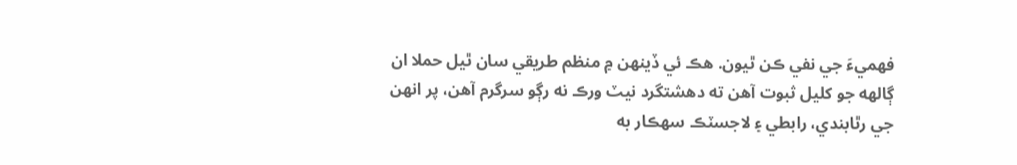فهميءَ جي نفي ڪن ٿيون. هڪ ئي ڏينهن ۾ منظم طريقي سان ٿيل حملا ان ڳالهه جو کليل ثبوت آهن ته دهشتگرد نيٽ ورڪ نه رڳو سرگرم آهن، پر انهن جي رٿابندي، رابطي ۽ لاجسٽڪ سهڪار به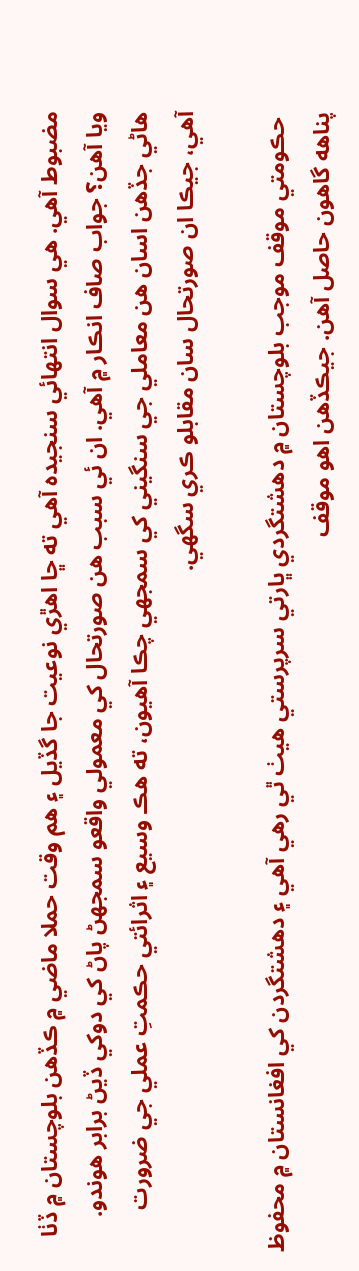مضبوط آهي. هي سوال انتهائي سنجيده آهي ته ڇا اهڙي نوعيت جا گڏيل ۽ هم وقت حملا ماضي ۾ ڪڏهن بلوچستان ۾ ڏٺا ويا آهن؟ جواب صاف انڪار ۾ آهي. ان ئي سبب هن صورتحال کي معمولي واقعو سمجهڻ پاڻ کي دوکي ڏيڻ برابر هوندو. هاڻي جڏهن اسان هن معاملي جي سنگيني کي سمجهي چڪا آهيون، ته هڪ وسيع ۽ اثرائتي حڪمتِ عملي جي ضرورت آهي، جيڪا ان صورتحال سان مقابلو ڪري سگهي.

 حڪومتي موقف موجب بلوچستان ۾ دهشتگردي ڀارتي سرپرستي هيٺ ٿي رهي آهي ۽ دهشتگردن کي افغانستان ۾ محفوظ پناهه گاهون حاصل آهن. جيڪڏهن اهو موقف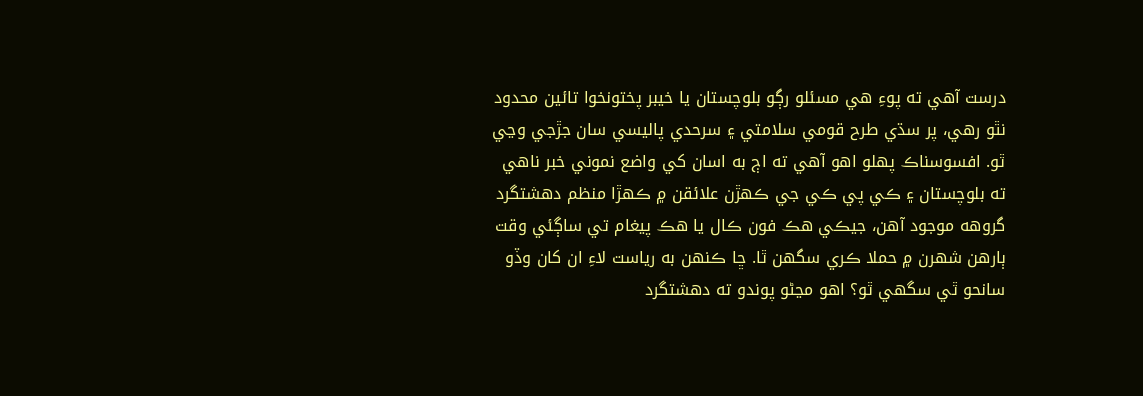درست آهي ته پوءِ هي مسئلو رڳو بلوچستان يا خيبر پختونخوا تائين محدود نٿو رهي، پر سڌي طرح قومي سلامتي ۽ سرحدي پاليسي سان جڙجي وڃي ٿو. افسوسناڪ پهلو اهو آهي ته اڄ به اسان کي واضع نموني خبر ناهي ته بلوچستان ۽ ڪي پي ڪي جي ڪهڙن علائقن ۾ ڪهڙا منظم دهشتگرد گروهه موجود آهن، جيڪي هڪ فون ڪال يا هڪ پيغام تي ساڳئي وقت ٻارهن شهرن ۾ حملا ڪري سگهن ٿا. ڇا ڪنهن به رياست لاءِ ان کان وڏو سانحو ٿي سگهي ٿو؟ اهو مڃڻو پوندو ته دهشتگرد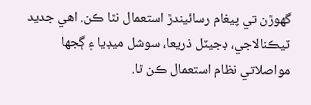گهوڙن تي پيغام رسائيندڙ استعمال نٿا ڪن. اهي جديد ٽيڪنالاجي، ڊجيٽل ذريعا، سوشل ميڊيا ۽ ڳجها مواصلاتي نظام استعمال ڪن ٿا.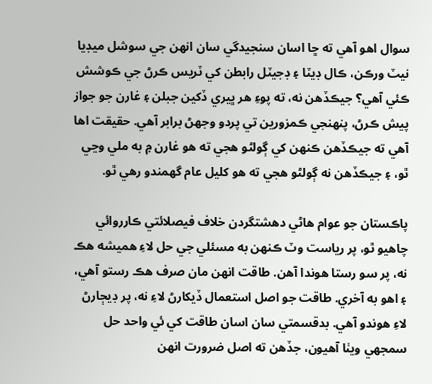سوال اهو آهي ته ڇا اسان سنجيدگي سان انهن جي سوشل ميڊيا نيٽ ورڪن، ڪال ڊيٽا ۽ ڊجيٽل رابطن کي ٽريس ڪرڻ جي ڪوشش ڪئي آهي؟ جيڪڏهن نه، ته پوءِ هر ڀيري ڏکين جبلن ۽ غارن جو جواز پيش ڪرڻ، پنهنجي ڪمزورين تي پردو وجهڻ برابر آهي. حقيقت اها آهي ته جيڪڏهن ڪنهن کي ڳولڻو هجي ته هو غارن ۾ به ملي وڃي ٿو، ۽ جيڪڏهن نه ڳولڻو هجي ته هو کليل عام گهمندو رهي ٿو.

پاڪستان جو عوام هاڻي دهشتگردن خلاف فيصلائتي ڪارروائي چاهيو ٿو، پر رياست وٽ ڪنهن به مسئلي جي حل لاءِ هميشه هڪ نه، پر سو رستا هوندا آهن. طاقت انهن مان صرف هڪ رستو آهي، ۽ اهو به آخري. طاقت جو اصل استعمال ڏيکارڻ لاءِ نه، پر ڊيڄارڻ لاءِ هوندو آهي. بدقسمتي سان اسان طاقت کي ئي واحد حل سمجهي ويٺا آهيون، جڏهن ته اصل ضرورت انهن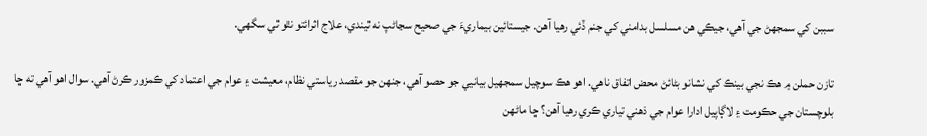سببن کي سمجهڻ جي آهي، جيڪي هن مسلسل بدامني کي جنم ڏئي رهيا آهن. جيستائين بيماريءَ جي صحيح سڃاڻپ نه ٿيندي، علاج اثرائتو نٿو ٿي سگهي.

تازن حملن ۾ هڪ نجي بينڪ کي نشانو بڻائڻ محض اتفاق ناهي. اهو هڪ سوچيل سمجهيل بيانيي جو حصو آهي، جنهن جو مقصد رياستي نظام، معيشت ۽ عوام جي اعتماد کي ڪمزور ڪرڻ آهي. سوال اهو آهي ته ڇا بلوچستان جي حڪومت ۽ لاڳاپيل ادارا عوام جي ذهني تياري ڪري رهيا آهن؟ ڇا ماڻهن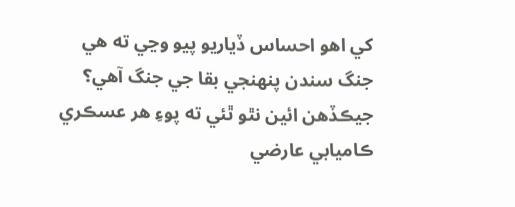کي اهو احساس ڏياريو پيو وڃي ته هي جنگ سندن پنهنجي بقا جي جنگ آهي؟ جيڪڏهن ائين نٿو ٿئي ته پوءِ هر عسڪري ڪاميابي عارضي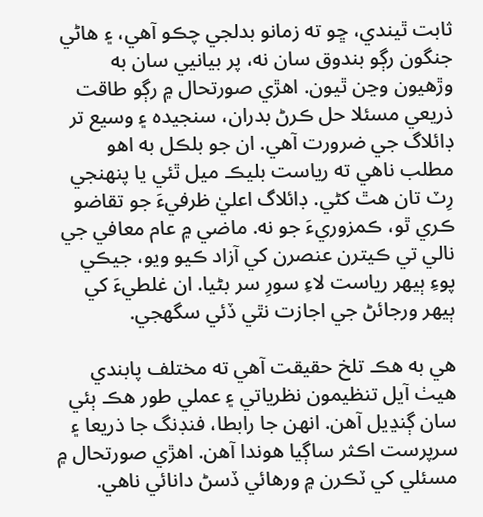ثابت ٿيندي، ڇو ته زمانو بدلجي چڪو آهي، ۽ هاڻي جنگون رڳو بندوق سان نه، پر بيانيي سان به وڙهيون وڃن ٿيون. اهڙي صورتحال ۾ رڳو طاقت ذريعي مسئلا حل ڪرڻ بدران، سنجيده ۽ وسيع تر ڊائلاگ جي ضرورت آهي. ان جو بلڪل به اهو مطلب ناهي ته رياست بليڪ ميل ٿئي يا پنهنجي رِٽ تان هٿ کڻي. ڊائلاگ اعليٰ ظرفيءَ جو تقاضو ڪري ٿو، ڪمزوريءَ جو نه. ماضي ۾ عام معافي جي نالي تي ڪيترن عنصرن کي آزاد ڪيو ويو، جيڪي پوءِ ٻيهر رياست لاءِ سورِ سر بڻيا. ان غلطيءَ کي ٻيهر ورجائڻ جي اجازت نٿي ڏئي سگهجي.

هي به هڪ تلخ حقيقت آهي ته مختلف پابندي هيٺ آيل تنظيمون نظرياتي ۽ عملي طور هڪ ٻئي سان ڳنڍيل آهن. انهن جا رابطا، فنڊنگ جا ذريعا ۽ سرپرست اڪثر ساڳيا هوندا آهن. اهڙي صورتحال ۾ مسئلي کي ٽڪرن ۾ ورهائي ڏسڻ دانائي ناهي.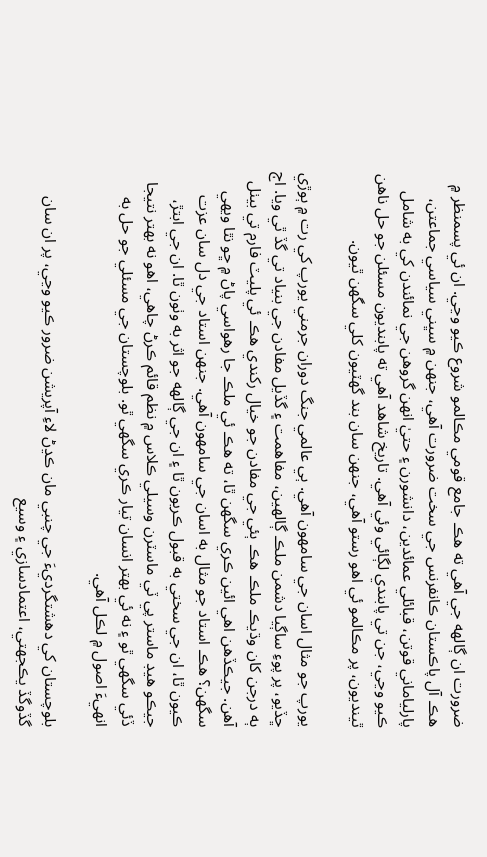ضرورت ان ڳالهه جي آهي ته هڪ جامع قومي مڪالمو شروع ڪيو وڃي. ان ئي پسمنظر ۾ هڪ آل پاڪستان ڪانفرنس جي سخت ضرورت آهي، جنهن ۾ سڀني سياسي جماعتن، پارلياماني قوتن، قبائلي عمائدين، دانشورن ۽ حتيٰ انهن گروهن جي نمائندن کي به شامل ڪيو وڃي، جن تي پابندي لڳائي وئي آهي. تاريخ شاهد آهي ته پابنديون مسئلن جو حل ناهن ٿينديون، پر مڪالمو ئي اهو رستو آهي، جنهن سان بند گهٽيون کلي سگهن ٿيون.

يورپ جو مثال اسان جي سامهون آهي. ٻي عالمي جنگ دوران جرمني يورپ کي رت ۾ ٻوڙي ڇڏيو، پر پوءِ ساڳيا دشمن ملڪ ڳالهين، مفاهمت ۽ گڏيل مفادن جي بنياد تي گڏ ٿي ويا. اڄ ٻه درجن کان وڌيڪ ملڪ هڪ ٻئي جي مفادن جو خيال رکندي هڪ ئي پليٽ فارم تي بيٺل آهن. جيڪڏهن اهي ائين ڪري سگهن ٿا، ته هڪ ئي ملڪ جا رهواسي پاڻ ۾ ڇو نٿا ويهي سگهن؟ هڪ استاد جو مثال به اسان جي سامهون آهي. جنهن استاد جي دل سان عزت ڪيون ٿا، ان جي سختي به قبول ڪريون ٿا ۽ ان جي ڳالهه جو اثر به وٺون ٿا. ان جي ابتڙ، جيڪو هيڊ ماستر پي ٽي ماسٽرن وسيلي ڪلاس ۾ نظم قائم ڪرڻ چاهي، اهو نه بهتر نتيجا ڏئي سگهي ٿو ۽ نه ئي بهتر انسان تيار ڪري سگهي ٿو. بلوچستان جي مسئلي جو حل به انهيءَ اصول ۾ لڪل آهي.

بلوچستان کي دهشتگرديءَ جي چنبي مان ڪڍڻ لاءِ آپريشن ضرور ڪيو وڃي، پر ان سان گڏوگڏ يڪجهتي، اعتمادسازي ۽ وسيع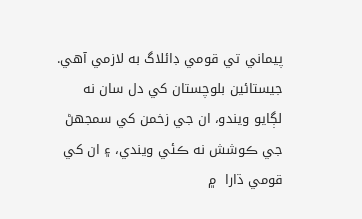پيماني تي قومي ڊائلاگ به لازمي آهي. جيستائين بلوچستان کي دل سان نه لڳايو ويندو، ان جي زخمن کي سمجهڻ جي ڪوشش نه ڪئي ويندي، ۽ ان کي قومي ڌارا  ۾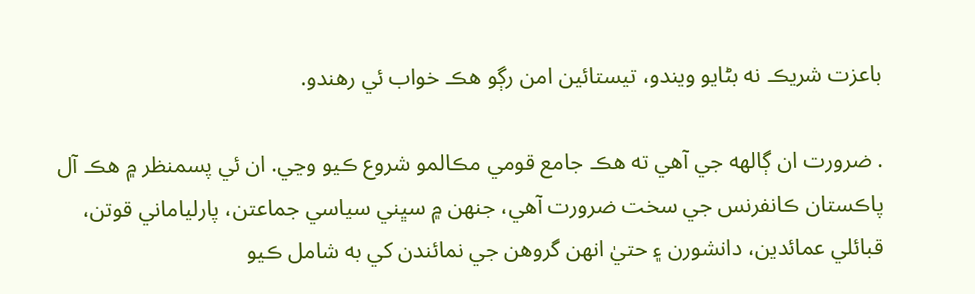باعزت شريڪ نه بڻايو ويندو، تيستائين امن رڳو هڪ خواب ئي رهندو.

. ضرورت ان ڳالهه جي آهي ته هڪ جامع قومي مڪالمو شروع ڪيو وڃي. ان ئي پسمنظر ۾ هڪ آل پاڪستان ڪانفرنس جي سخت ضرورت آهي، جنهن ۾ سڀني سياسي جماعتن، پارلياماني قوتن، قبائلي عمائدين، دانشورن ۽ حتيٰ انهن گروهن جي نمائندن کي به شامل ڪيو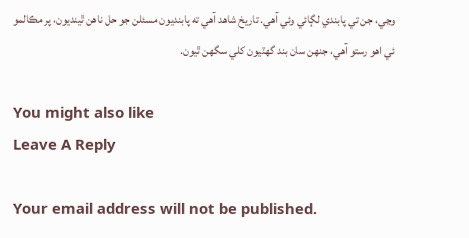وڃي، جن تي پابندي لڳائي وئي آهي. تاريخ شاهد آهي ته پابنديون مسئلن جو حل ناهن ٿينديون، پر مڪالمو ئي اهو رستو آهي، جنهن سان بند گهٽيون کلي سگهن ٿيون.

You might also like
Leave A Reply

Your email address will not be published.